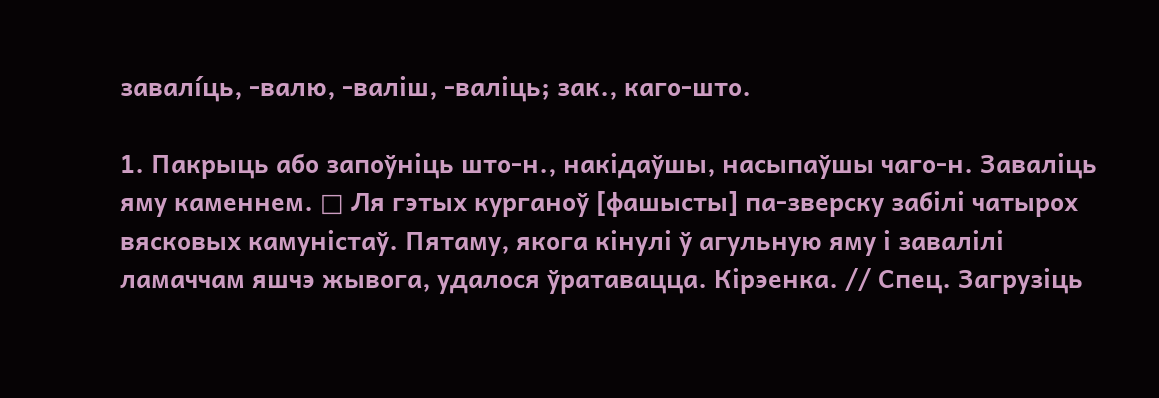завалі́ць, ‑валю, ‑валіш, ‑валіць; зак., каго-што.

1. Пакрыць або запоўніць што‑н., накідаўшы, насыпаўшы чаго‑н. Заваліць яму каменнем. □ Ля гэтых курганоў [фашысты] па-зверску забілі чатырох вясковых камуністаў. Пятаму, якога кінулі ў агульную яму і завалілі ламаччам яшчэ жывога, удалося ўратавацца. Кірэенка. // Спец. Загрузіць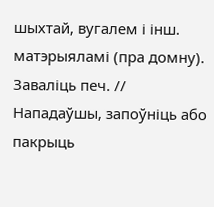шыхтай, вугалем і інш. матэрыяламі (пра домну). Заваліць печ. // Нападаўшы, запоўніць або пакрыць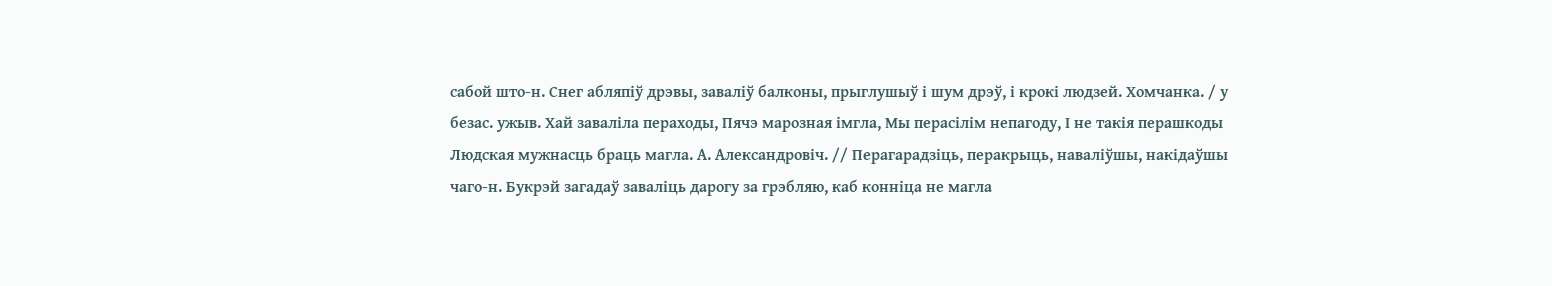сабой што‑н. Снег абляпіў дрэвы, заваліў балконы, прыглушыў і шум дрэў, і крокі людзей. Хомчанка. / у безас. ужыв. Хай заваліла пераходы, Пячэ марозная імгла, Мы перасілім непагоду, І не такія перашкоды Людская мужнасць браць магла. А. Александровіч. // Перагарадзіць, перакрыць, наваліўшы, накідаўшы чаго‑н. Букрэй загадаў заваліць дарогу за грэбляю, каб конніца не магла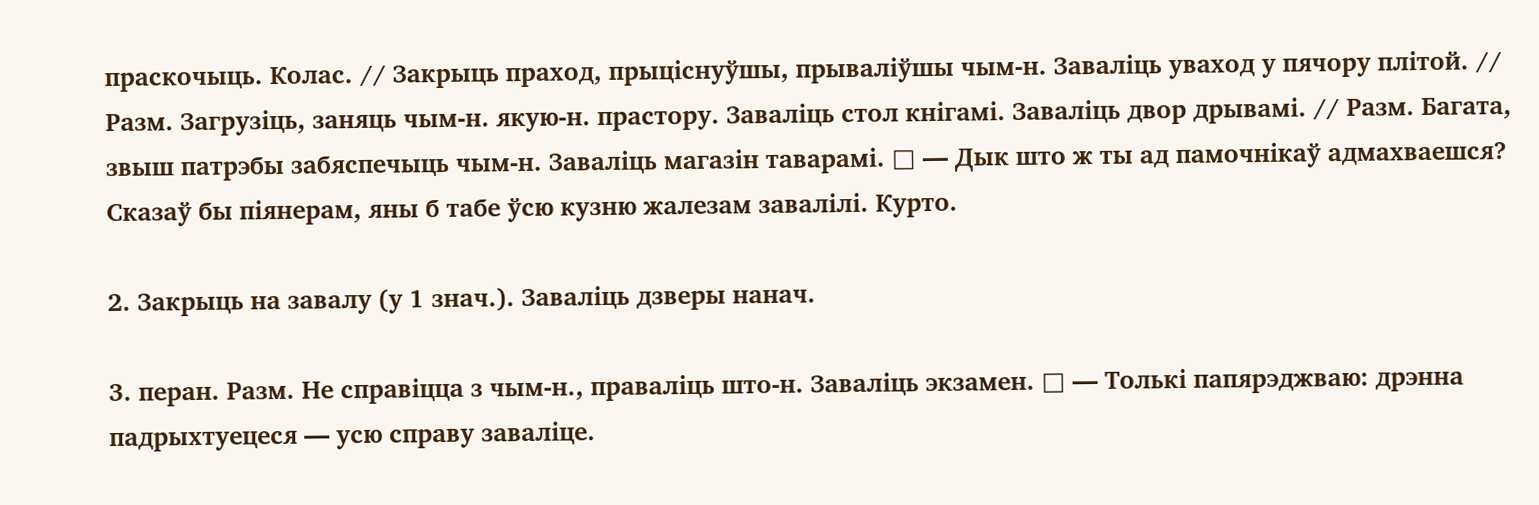праскочыць. Колас. // Закрыць праход, прыціснуўшы, прываліўшы чым‑н. Заваліць уваход у пячору плітой. // Разм. Загрузіць, заняць чым‑н. якую‑н. прастору. Заваліць стол кнігамі. Заваліць двор дрывамі. // Разм. Багата, звыш патрэбы забяспечыць чым‑н. Заваліць магазін таварамі. □ — Дык што ж ты ад памочнікаў адмахваешся? Сказаў бы піянерам, яны б табе ўсю кузню жалезам завалілі. Курто.

2. Закрыць на завалу (у 1 знач.). Заваліць дзверы нанач.

3. перан. Разм. Не справіцца з чым‑н., праваліць што‑н. Заваліць экзамен. □ — Толькі папярэджваю: дрэнна падрыхтуецеся — усю справу заваліце.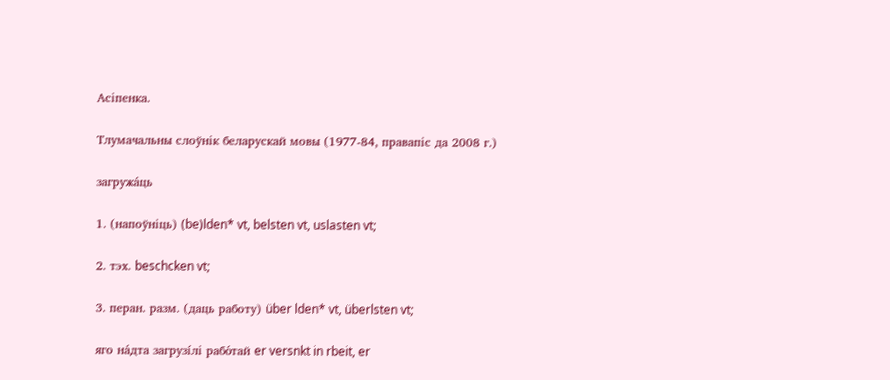Асіпенка.

Тлумачальны слоўнік беларускай мовы (1977-84, правапіс да 2008 г.)

загружа́ць

1. (напоўніць) (be)lden* vt, belsten vt, uslasten vt;

2. тэх. beschcken vt;

3. перан. разм. (даць работу) über lden* vt, überlsten vt;

яго на́дта загрузі́лі рабо́тай er versnkt in rbeit, er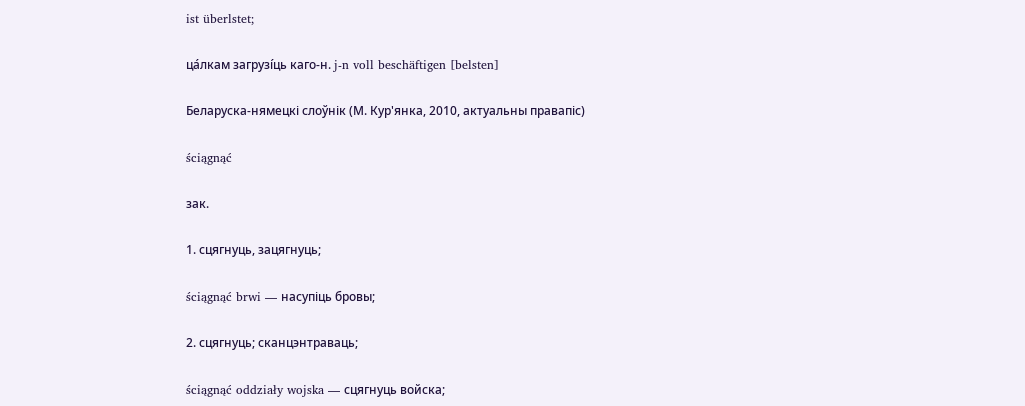ist überlstet;

ца́лкам загрузі́ць каго-н. j-n voll beschäftigen [belsten]

Беларуска-нямецкі слоўнік (М. Кур'янка, 2010, актуальны правапіс)

ściągnąć

зак.

1. сцягнуць, зацягнуць;

ściągnąć brwi — насупіць бровы;

2. сцягнуць; сканцэнтраваць;

ściągnąć oddziały wojska — сцягнуць войска;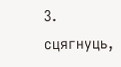3. сцягнуць,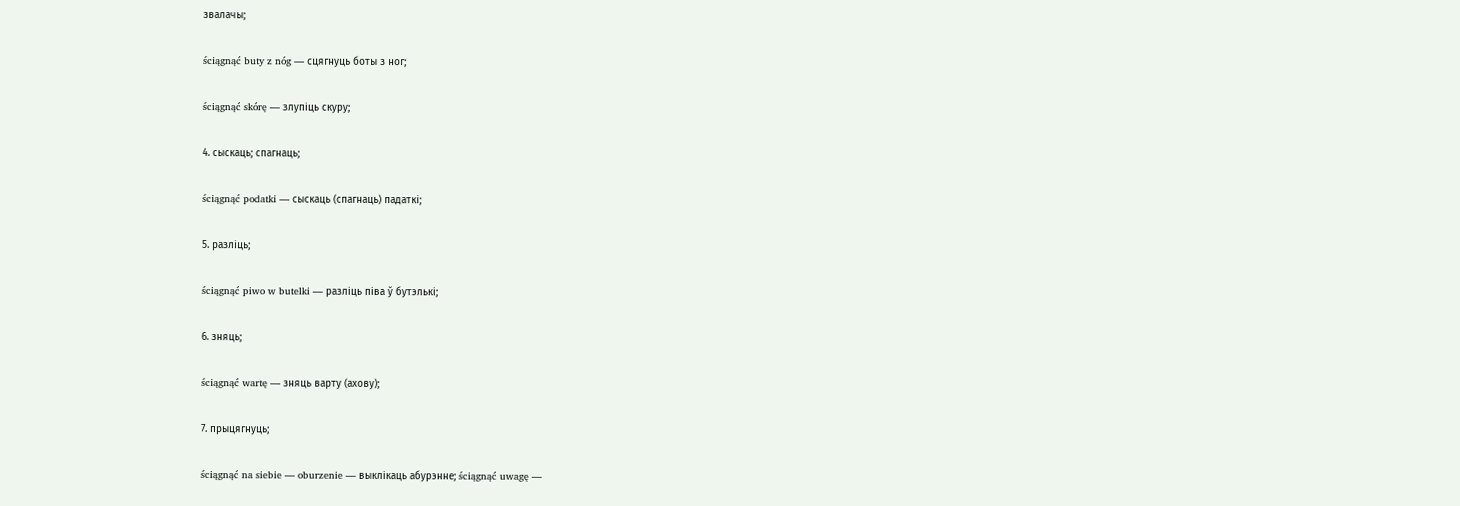звалачы;

ściągnąć buty z nóg — сцягнуць боты з ног;

ściągnąć skórę — злупіць скуру;

4. сыскаць; спагнаць;

ściągnąć podatki — сыскаць (спагнаць) падаткі;

5. разліць;

ściągnąć piwo w butelki — разліць піва ў бутэлькі;

6. зняць;

ściągnąć wartę — зняць варту (ахову);

7. прыцягнуць;

ściągnąć na siebie — oburzenie — выклікаць абурэнне; ściągnąć uwagę —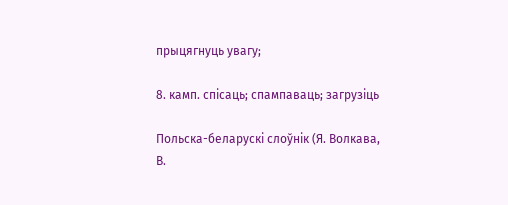прыцягнуць увагу;

8. камп. спісаць; спампаваць; загрузіць

Польска-беларускі слоўнік (Я. Волкава, В.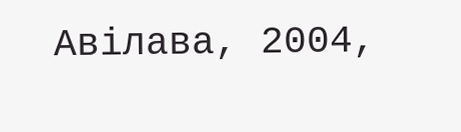Авілава, 2004,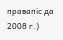правапіс да 2008 г.)